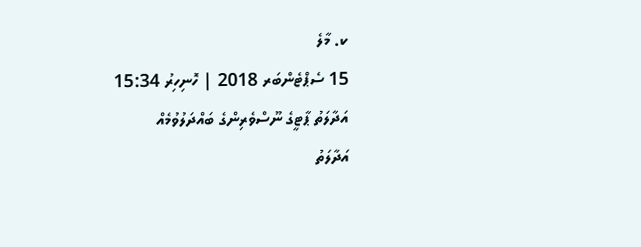ކ. މާލެ
15 ސެޕްޓެންބަރ 2018 | ހޮނިހިރު 15:34
އަދާލަތު ޕާޓީގެ ނޫސްވެރިންގެ ބައްދަލުވުމެއް
އަދާލަތު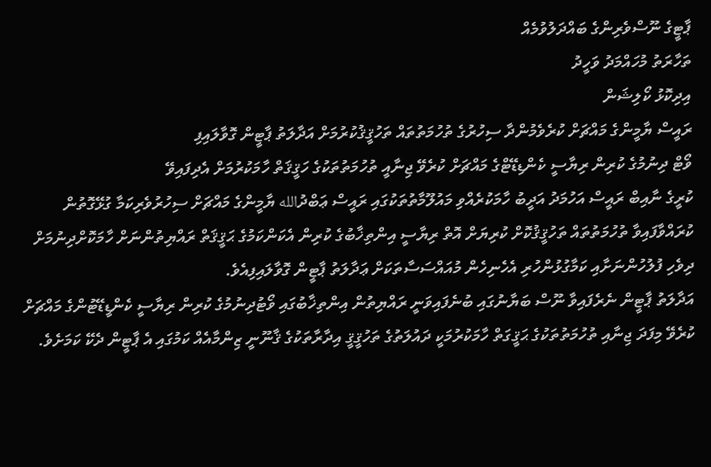ޕާޓީގެ ނޫސްވެރިންގެ ބައްދަލުވުމެއް
ތަހާރަތު މުހައްމަދު ވަހީދު
އިދިކޮޅު ކޯލިޝަން
ރައީސް ޔާމީންގެ މައްޗަށް ކުރެވެމުންދާ ސިހުރުގެ ތުހުމަތުތައް ތަހުޤީޤުކުރުމަށް އަދާލަތު ޕާޓީން ގޮވާލައިފި
ވޯޓް ދިނުމުގެ ކުރިން ރިޔާސީ ކެންޑިޑޭޓްގެ މައްޗަށް ކުރެވޭ ޖިނާއީ ތުހުމަތުތަކުގެ ހަޤީޤަތް ހާމަކުރުމަށް އެދިފައިވޭ
ކުރީގެ ނާއިބް ރައީސް އަހުމަދު އަދީބު ހާމަކުރެއްވި މައުލޫމާތުތަކުގައި ރައީސް ޢަބްދުالله ޔާމީންގެ މައްޗަށް ސިހުރުވެރިކަމާ ގުޅޭގޮތުން ކުރައްވާފައިވާ ތުހުމަތުތައް ތަހުޤީޤުކޮށް ކުރިޔަށް އޮތް ރިޔާސީ އިންތިޚާބުގެ ކުރިން އެކަންކަމުގެ ޙަޤީޤަތް ރައްޔިތުންނަށް ހާމަކޮށްދިނުމަށް ދިވެހި ފުލުހުންނަށާއި ކަމާގުޅުންހުރި އެހެނިހެން މުއައްސަސާތަކަށް ޢަދާލަތު ޕާޓީން ގޮވާލައިފިއެވެ.
އަދާލަތު ޕާޓީން ނެރެފައިވާ ނޫސް ބަޔާނުގައި ބުނެފައިވަނީ ރައްޔިތުން އިންތިޚާބުގައި ވޯޓުދިނުމުގެ ކުރިން ރިޔާސީ ކެންޑީޑޭޓުންގެ މައްޗަށް ކުރެވޭ މިފަދަ ޖިނާއި ތުހުމަތުތަކުގެ ޙަޤީގަތް ހާމަކުރުމަކީ ދައުލަތުގެ ތަހުޤީޤީ އިދާރާތަކުގެ ޤާނޫނީ ޒިންމާއެއް ކަމުގައި އެ ޕާޓީން ދެކޭ ކަމަށެވެ.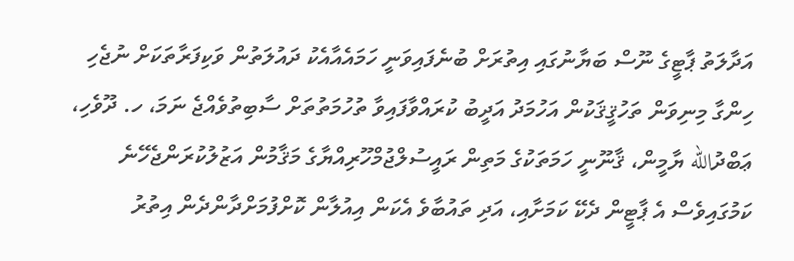އަދާލަތު ޕާޓީގެ ނޫސް ބަޔާނުގައި އިތުރަށް ބުނެފައިވަނީ ހަމައެއާއެކު ދައުލަތުން ވަކިފަރާތަކަށް ނުޖެހި ހިންގާ މިނިވަން ތަހުޤީޤަކުން އަހުމަދު އަދީބު ކުރައްވާފައިވާ ތުހުމަތުތަށް ސާބިތުވެއްޖެ ނަމަ، ހ. ދޫވެހި، ޢަބްދުالله ޔާމީން، ޤާނޫނީ ހަމަތަކުގެ މަތިން ރައީސުލްޖުމްހޫރިއްޔާގެ މަޤާމުން އަޒުލުކުރަންޖެހޭނެ ކަމުގައިވެސް އެ ޕާޓީން ދެކޭ ކަމަށާއި، އަދި ތައުބާވެ އެކަން އިއުލާން ކޮށްފުމަށްދާންދެން އިތުރު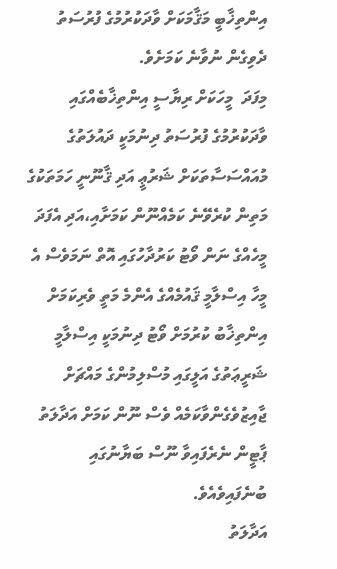އިންތިޚާބީ މަޤާމަކަށް ވާދަކުރުމުގެ ފުރުސަތު ދެވިގެން ނުވާނެ ކަމަށެވެ.
މިފަދަ  މީހަކަށް ރިޔާސީ އިންތިޚާބެއްގައި ވާދަކުރުމުގެ ފުރުސަތު ދިނުމަކީ ދައުލަތުގެ މުއައްސަސާތަކަށް ޝަރުޢީ އަދި ޤާނޫނީ ހަމަތަކުގެ މަތިން ކުރެވޭނެ ކަމެއްނޫން ކަމަށާއި،އަދި އެފަދަ މީހެއްގެ ނަން ވޯޓު ކަރުދާހުގައި އޮތް ނަމަވެސް އެ މީހާ އިސްލާމީ ޤައުމެއްގެ އެންމެ މަތީ ވެރިކަމަށް އިންތިޚާބު ކުރުމަށް ވޯޓު ދިނުމަކީ އިސްލާމީ ޝަރީޢަތުގެ އަލީގައި މުސްލިމުންގެ މައްޗަށް ޖާއިޒުވެގެންވާކަމެއް ވެސް ނޫން ކަމަށް އަދާލަތު ޕާޓީން ނެރެފައިވާ ނޫސް ބަޔާނުގައި ބުނެފައިވެއެވެ.
އަދާލަތު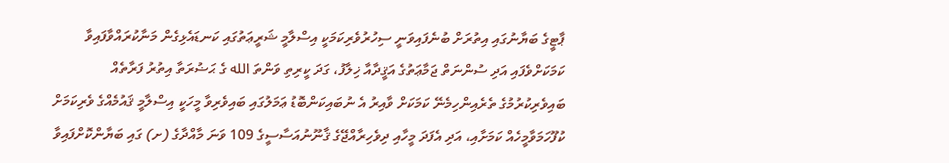ޕާޓީގެ ބަޔާނުގައި އިތުރަށް ބުނެފައިވަނީ ސިހުރުވެރިކަމަކީ އިސްލާމީ ޝަރީޢަތުގައި ކަނޑައެޅިގެން މަނާކުރައްވާފައިވާ ކަމަކަށްވެފައި އަދި ސުންނަތް ޖަމާޢަތުގެ އަޤީދާއާ ޚިލާފު، ގަދަ ކީރިތި ވަންތަ الله ގެ ޙަޟުރަތާ އިތުރު ފަރާތެއް ބައިވެރިކުރުމުގެ ތެރެއިންހިމެނޭ ކަމަކަށް ވާއިރު އެ ނުބައިކަންބޮޑު ޢަމަލުގައި ބައިވެރިވާ މީހަކީ އިސްލާމީ ޤައުމެއްގެ ވެރިކަމަށް ކުފޫހަމަވާމީހެއް ކަމަށާއި، އަދި އެފަދަ މީހާއި ދިވެހިރާއްޖޭގެ ޤާނޫނުއަސާސީގެ 109 ވަނަ މާއްދާގެ (ށ) ގައި ބަޔާންކޮށްފައިވާ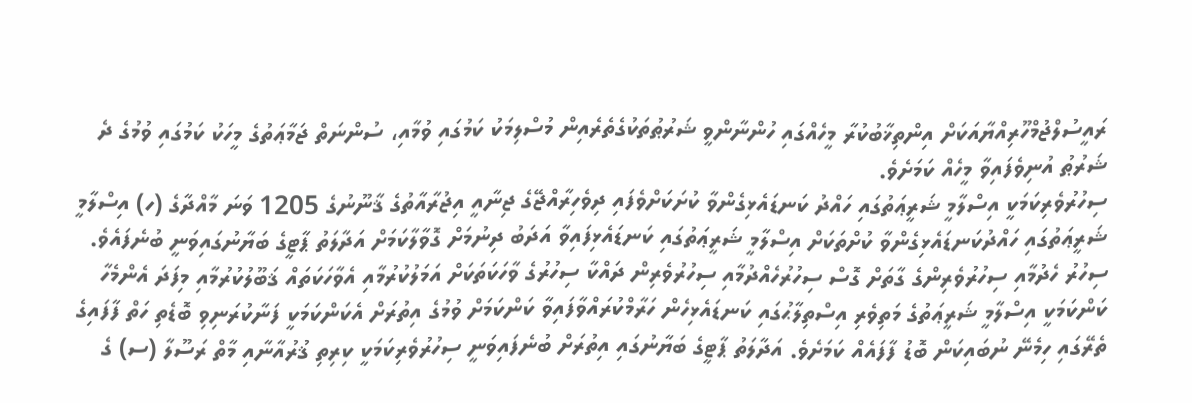ރައީސުލްޖުމްހޫރިއްޔާއަކަށް އިންތިޚާބުކުރާ މީހެއްގައި ހުންނާންވީ ޝަރުޠުތަކުގެތެރެއިން މުސްލިމަކު ކަމުގައި ވުމާއި، ސުންނަތް ޖަމާޢަތުގެ މީހަކު ކަމުގައި ވުމުގެ ދެ ޝަރުޠު އުނިވެފައިވާ މީހެއް ކަމަށެވެ.
ސިހުރުވެރިކަމަކީ އިސްލާމީ ޝަރީޢަތުގައި ހައްދު ކަނޑައެޅިގެންވާ ކުށަކަށްވެފައި ދިވެހިރާއްޖޭގެ ޖިނާއީ އިޖުރާއާތުގެ ޤާނޫނުގެ 1205 ވަނަ މާއްދާގެ (ހ) އިސްލާމީ ޝަރީޢަތުގައި ހައްދުކަނޑައެޅިގެންވާ ކުށްތަކަށް އިސްލާމީ ޝަރީޢަތުގައި ކަނޑައެޅިފައިވާ އަދަބު ދިނުމަށް ގޮވާލާކަމަށް އަދާލަތު ޕާޓީގެ ބަޔާނުގައިވަނީ ބުނެފައެވެ.
ސިހުރު ހެދުމާއި ސިހުރުވެރިންގެ ގާތަށް ގޮސް ސިހުރުހެއްދުމާއި ސިހުރުވެރިން ދައްކާ ސިހުރުގެ ވާހަކަތަކަށް އަމަލުކުރުމާއި އެވާހަކަތައް ޤަބޫލުކުރުމާއި މިފަދަ އެންމެހާ ކަންކަމަކީ އިސްލާމީ ޝަރީޢަތުގެ މަތިވެރި އިސްތިލާޙުގައި ކަނޑައެޅިހެން ހަރާމްކުރައްވާފައިވާ ކަންކަމަށް ވުމުގެ އިތުރަށް އެކަންކަމަކީ ފަނާކުރަނިވި ބޮޑެތި ހަތް ފާފައިގެ ތެރޭގައި ހިމެނޭ ނުބައިކަން ބޮޑު ފާފައެއް ކަމަށެވެ. އަދާލަތު ޕާޓީގެ ބަޔާނުގައި އިތުރަށް ބުނެފައިވަނީ ސިހުރުވެރިކަމަކީ ކިރިތި ޤުރުއާނާއި މާތް ރަސޫލާ (ސ) ގެ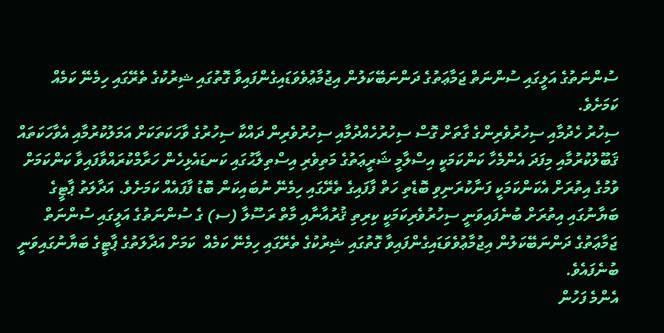ސުންނަތުގެ އަލީގައި ސުންނަތް ޖަމާޢަތުގެ ދަންނަބޭކަލުން އިޖުމާޢުވެވަޑައިގެންފައިވާ ގޮތުގައި ޝިރުކުގެ ތެރޭގައި ހިމެނޭ ކަމެއް ކަމަށެވެ.
ސިހުރު ހެދުމާއި ސިހުރުވެރިންގެ ގާތަށް ގޮސް ސިހުރުހެއްދުމާއި ސިހުރުވެރިން ދައްކާ ސިހުރުގެ ވާހަކަތަކަށް އަމަލުކުރުމާއި އެވާހަކަތައް ޤަބޫލުކުރުމާއި މިފަދަ އެންމެހާ ކަންކަމަކީ އިސްލާމީ ޝަރީޢަތުގެ މަތިވެރި އިސްތިލާޙުގައި ކަނޑައެޅިހެން ހަރާމްކުރައްވާފައިވާ ކަންކަމަށް ވުމުގެ އިތުރަށް އެކަންކަމަކީ ފަނާކުރަނިވި ބޮޑެތި ހަތް ފާފައިގެ ތެރޭގައި ހިމެނޭ ނުބައިކަން ބޮޑު ފާފައެއް ކަމަށެވެ. އަދާލަތު ޕާޓީގެ ބަޔާނުގައި އިތުރަށް ބުނެފައިވަނީ ސިހުރުވެރިކަމަކީ ކިރިތި ޤުރުއާނާއި މާތް ރަސޫލާ (ސ) ގެ ސުންނަތުގެ އަލީގައި ސުންނަތް ޖަމާޢަތުގެ ދަންނަބޭކަލުން އިޖުމާޢުވެވަޑައިގެންފައިވާ ގޮތުގައި ޝިރުކުގެ ތެރޭގައި ހިމެނޭ ކަމެއް  ކަމަށް އަދާލަތުގެ ޕާޓީގެ ބަޔާނުގައިވަނީ ބުނެފައެވެ.
އެންމެ ފަހުން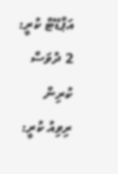އަޕްޑޭޓް ކުރީ: 2 ދުވަސް ކުރިން
ރިވިއު ކުރީ: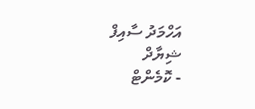އަހްމަދު ސާއިފް ޝިޔާދް
- ކޮމެންޓް